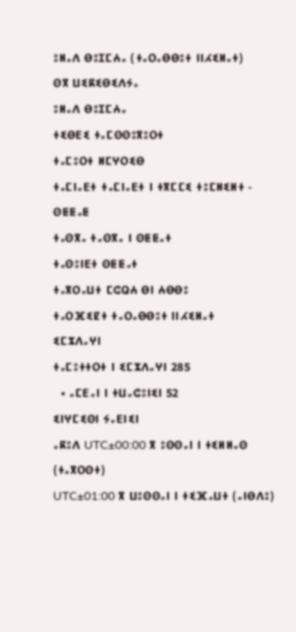ⵓⵍⴰⴷ ⴱⵓⵊⵎⵄⴰ (ⵜⴰⵔⴰⴱⴱⵓⵜ ⵏⵏⵃⵉⵍⴰⵜ)
ⵙⴳ ⵡⵉⴽⵉⴱⵉⴷⵢⴰ
ⵓⵍⴰⴷ ⴱⵓⵊⵎⵄⴰ
ⵜⵉⴱⴹⵉ ⵜⴰⵎⵙⵙⵓⴳⵓⵔⵜ
ⵜⴰⵎⵓⵔⵜ ⵍⵎⵖⵔⵉⴱ
ⵜⴰⵎⵏⴰⴹⵜ ⵜⴰⵎⵏⴰⴹⵜ ⵏ ⵜⴳⵎⵎⵉ ⵜⵓⵎⵍⵉⵍⵜ - ⵙⵟⵟⴰⵟ
ⵜⴰⵙⴳⴰ ⵜⴰⵙⴳⴰ ⵏ ⵙⵟⵟⴰⵜ
ⵜⴰⵙⵓⵏⴹⵜ ⵙⵟⵟⴰⵜ
ⵜⴰⴳⵔⴰⵡⵜ ⵎⵛⵕⵄ ⴱⵏ ⵄⴱⴱⵓ
ⵜⴰⵔⴼⵉⵇⵜ ⵜⴰⵔⴰⴱⴱⵓⵜ ⵏⵏⵃⵉⵍⴰⵜ
ⵉⵎⵣⴷⴰⵖⵏ
ⵜⴰⵎⵓⵜⵜⵔⵜ ⵏ ⵉⵎⵣⴷⴰⵖⵏ 285
  • ⴰⵎⴹⴰⵏ ⵏ ⵜⵡⴰⵛⵓⵏⵉⵏ 52
ⵉⵏⵖⵎⵉⵙⵏ ⵢⴰⴹⵏⵉⵏ
ⴰⴽⵓⴷ UTC±00:00 ⴳ ⵓⵙⵙⴰⵏ ⵏ ⵜⵉⵍⵍⴰⵙ (ⵜⴰⴳⵔⵙⵜ)
UTC±01:00 ⴳ ⵡⵓⵙⵙⴰⵏ ⵏ ⵜⵉⴼⴰⵡⵜ (ⴰⵏⴱⴷⵓ)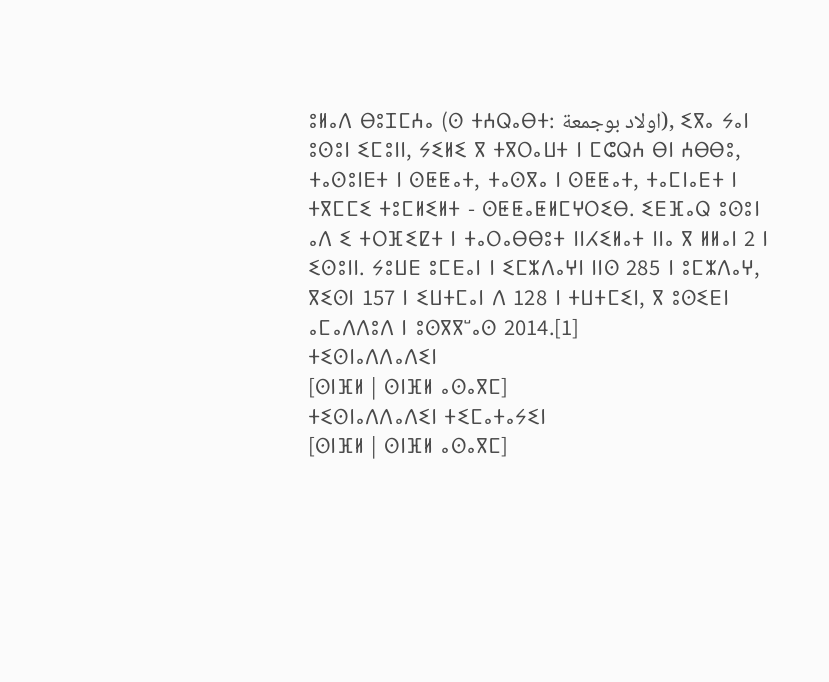ⵓⵍⴰⴷ ⴱⵓⵊⵎⵄⴰ (ⵙ ⵜⵄⵕⴰⴱⵜ: اولاد بوجمعة), ⵉⴳⴰ ⵢⴰⵏ ⵓⵙⵓⵏ ⵉⵎⵓⵏⵏ, ⵢⵉⵍⵉ ⴳ ⵜⴳⵔⴰⵡⵜ ⵏ ⵎⵛⵕⵄ ⴱⵏ ⵄⴱⴱⵓ, ⵜⴰⵙⵓⵏⴹⵜ ⵏ ⵙⵟⵟⴰⵜ, ⵜⴰⵙⴳⴰ ⵏ ⵙⵟⵟⴰⵜ, ⵜⴰⵎⵏⴰⴹⵜ ⵏ ⵜⴳⵎⵎⵉ ⵜⵓⵎⵍⵉⵍⵜ - ⵙⵟⵟⴰⵟⵍⵎⵖⵔⵉⴱ. ⵉⴹⴼⴰⵕ ⵓⵙⵓⵏ ⴰⴷ ⵉ ⵜⵔⴼⵉⵇⵜ ⵏ ⵜⴰⵔⴰⴱⴱⵓⵜ ⵏⵏⵃⵉⵍⴰⵜ ⵏⵏⴰ ⴳ ⵍⵍⴰⵏ 2 ⵏ ⵉⵙⵓⵏⵏ. ⵢⵓⵡⴹ ⵓⵎⴹⴰⵏ ⵏ ⵉⵎⵣⴷⴰⵖⵏ ⵏⵏⵙ 285 ⵏ ⵓⵎⵣⴷⴰⵖ, ⴳⵉⵙⵏ 157 ⵏ ⵉⵡⵜⵎⴰⵏ ⴷ 128 ⵏ ⵜⵡⵜⵎⵉⵏ, ⴳ ⵓⵙⵉⴹⵏ ⴰⵎⴰⴷⴷⵓⴷ ⵏ ⵓⵙⴳⴳⵯⴰⵙ 2014.[1]
ⵜⵉⵙⵏⴰⴷⴷⴰⴷⵉⵏ
[ⵙⵏⴼⵍ | ⵙⵏⴼⵍ ⴰⵙⴰⴳⵎ]
ⵜⵉⵙⵏⴰⴷⴷⴰⴷⵉⵏ ⵜⵉⵎⴰⵜⴰⵢⵉⵏ
[ⵙⵏⴼⵍ | ⵙⵏⴼⵍ ⴰⵙⴰⴳⵎ]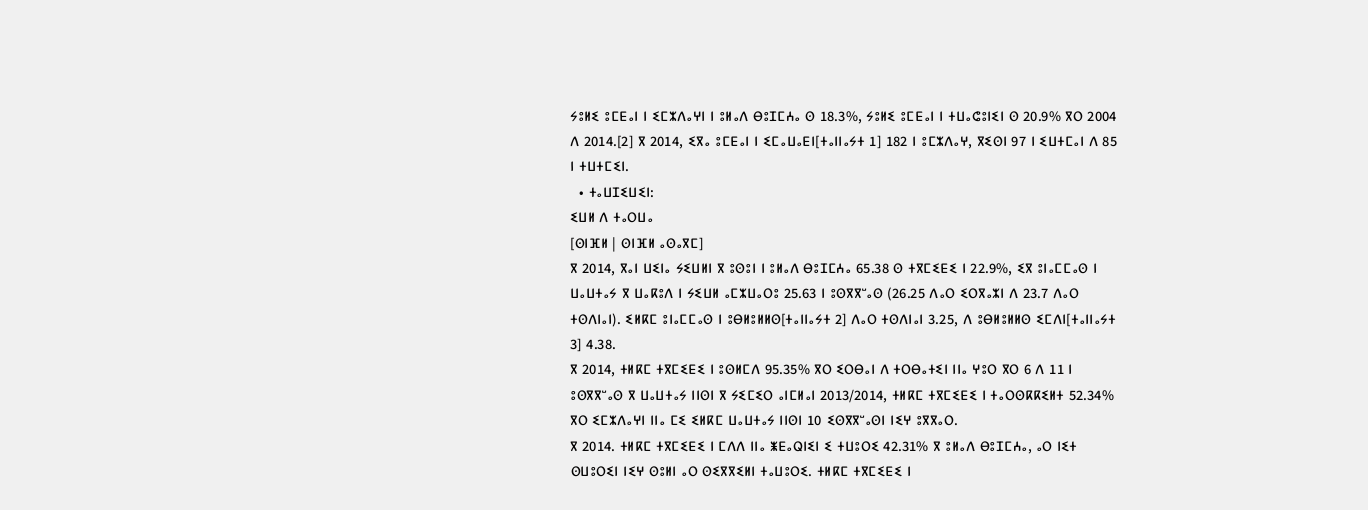ⵢⵓⵍⵉ ⵓⵎⴹⴰⵏ ⵏ ⵉⵎⵣⴷⴰⵖⵏ ⵏ ⵓⵍⴰⴷ ⴱⵓⵊⵎⵄⴰ ⵙ 18.3%, ⵢⵓⵍⵉ ⵓⵎⴹⴰⵏ ⵏ ⵜⵡⴰⵛⵓⵏⵉⵏ ⵙ 20.9% ⴳⵔ 2004 ⴷ 2014.[2] ⴳ 2014, ⵉⴳⴰ ⵓⵎⴹⴰⵏ ⵏ ⵉⵎⴰⵡⴰⴹⵏ[ⵜⴰⵏⵏⴰⵢⵜ 1] 182 ⵏ ⵓⵎⵣⴷⴰⵖ, ⴳⵉⵙⵏ 97 ⵏ ⵉⵡⵜⵎⴰⵏ ⴷ 85 ⵏ ⵜⵡⵜⵎⵉⵏ.
  • ⵜⴰⵡⵊⵉⵡⵉⵏ:
ⵉⵡⵍ ⴷ ⵜⴰⵔⵡⴰ
[ⵙⵏⴼⵍ | ⵙⵏⴼⵍ ⴰⵙⴰⴳⵎ]
ⴳ 2014, ⴳⴰⵏ ⵡⵉⵏⴰ ⵢⵉⵡⵍⵏ ⴳ ⵓⵙⵓⵏ ⵏ ⵓⵍⴰⴷ ⴱⵓⵊⵎⵄⴰ 65.38 ⵙ ⵜⴳⵎⵉⴹⵉ ⵏ 22.9%, ⵉⴳ ⵓⵏⴰⵎⵎⴰⵙ ⵏ ⵡⴰⵡⵜⴰⵢ ⴳ ⵡⴰⴽⵓⴷ ⵏ ⵢⵉⵡⵍ ⴰⵎⵣⵡⴰⵔⵓ 25.63 ⵏ ⵓⵙⴳⴳⵯⴰⵙ (26.25 ⴷⴰⵔ ⵉⵔⴳⴰⵣⵏ ⴷ 23.7 ⴷⴰⵔ ⵜⵙⴷⵏⴰⵏ). ⵉⵍⴽⵎ ⵓⵏⴰⵎⵎⴰⵙ ⵏ ⵓⴱⵍⵓⵍⵍⵙ[ⵜⴰⵏⵏⴰⵢⵜ 2] ⴷⴰⵔ ⵜⵙⴷⵏⴰⵏ 3.25, ⴷ ⵓⴱⵍⵓⵍⵍⵙ ⵉⵎⴷⵏ[ⵜⴰⵏⵏⴰⵢⵜ 3] 4.38.
ⴳ 2014, ⵜⵍⴽⵎ ⵜⴳⵎⵉⴹⵉ ⵏ ⵓⵙⵍⵎⴷ 95.35% ⴳⵔ ⵉⵔⴱⴰⵏ ⴷ ⵜⵔⴱⴰⵜⵉⵏ ⵏⵏⴰ ⵖⵓⵔ ⴳⵔ 6 ⴷ 11 ⵏ ⵓⵙⴳⴳⵯⴰⵙ ⴳ ⵡⴰⵡⵜⴰⵢ ⵏⵏⵙⵏ ⴳ ⵢⵉⵎⵉⵔ ⴰⵏⵎⵍⴰⵏ 2013/2014, ⵜⵍⴽⵎ ⵜⴳⵎⵉⴹⵉ ⵏ ⵜⴰⵔⵙⴽⴽⵉⵍⵜ 52.34% ⴳⵔ ⵉⵎⵣⴷⴰⵖⵏ ⵏⵏⴰ ⵎⵉ ⵉⵍⴽⵎ ⵡⴰⵡⵜⴰⵢ ⵏⵏⵙⵏ 10 ⵉⵙⴳⴳⵯⴰⵙⵏ ⵏⵉⵖ ⵓⴳⴳⴰⵔ.
ⴳ 2014. ⵜⵍⴽⵎ ⵜⴳⵎⵉⴹⵉ ⵏ ⵎⴷⴷ ⵏⵏⴰ ⵥⴹⴰⵕⵏⵉⵏ ⵉ ⵜⵡⵓⵔⵉ 42.31% ⴳ ⵓⵍⴰⴷ ⴱⵓⵊⵎⵄⴰ, ⴰⵔ ⵏⵉⵜ ⵙⵡⵓⵔⵉⵏ ⵏⵉⵖ ⵙⵓⵍⵏ ⴰⵔ ⵙⵉⴳⴳⵉⵍⵏ ⵜⴰⵡⵓⵔⵉ. ⵜⵍⴽⵎ ⵜⴳⵎⵉⴹⵉ ⵏ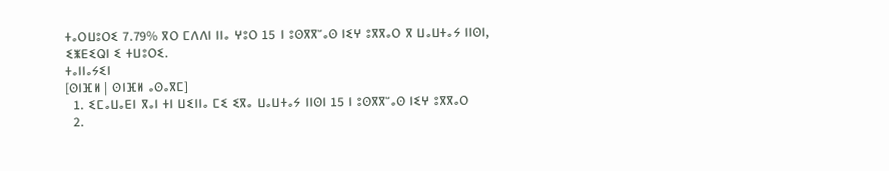ⵜⴰⵔⵡⵓⵔⵉ 7.79% ⴳⵔ ⵎⴷⴷⵏ ⵏⵏⴰ ⵖⵓⵔ 15 ⵏ ⵓⵙⴳⴳⵯⴰⵙ ⵏⵉⵖ ⵓⴳⴳⴰⵔ ⴳ ⵡⴰⵡⵜⴰⵢ ⵏⵏⵙⵏ, ⵉⵥⴹⵉⵕⵏ ⵉ ⵜⵡⵓⵔⵉ.
ⵜⴰⵏⵏⴰⵢⵉⵏ
[ⵙⵏⴼⵍ | ⵙⵏⴼⵍ ⴰⵙⴰⴳⵎ]
  1. ⵉⵎⴰⵡⴰⴹⵏ ⴳⴰⵏ ⵜⵏ ⵡⵉⵏⵏⴰ ⵎⵉ ⵉⴳⴰ ⵡⴰⵡⵜⴰⵢ ⵏⵏⵙⵏ 15 ⵏ ⵓⵙⴳⴳⵯⴰⵙ ⵏⵉⵖ ⵓⴳⴳⴰⵔ
  2.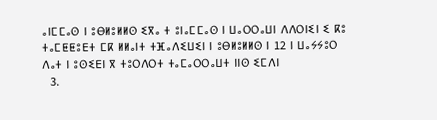ⴰⵏⵎⵎⴰⵙ ⵏ ⵓⴱⵍⵓⵍⵍⵙ ⵉⴳⴰ ⵜ ⵓⵏⴰⵎⵎⴰⵙ ⵏ ⵡⴰⵔⵔⴰⵡⵏ ⴷⴷⵔⵏⵉⵏ ⵉ ⴽⵓ ⵜⴰⵎⵟⵟⵓⴹⵜ ⵎⴽ ⵍⵍⴰⵏⵜ ⵜⴼⴰⴷⵉⵡⵉⵏ ⵏ ⵓⴱⵍⵓⵍⵍⵙ ⵏ 12 ⵏ ⵡⴰⵢⵢⵓⵔ ⴷⴰⵜ ⵏ ⵓⵙⵉⴹⵏ ⴳ ⵜⵓⵔⴷⵔⵜ ⵜⴰⵎⴰⵔⵔⴰⵡⵜ ⵏⵏⵙ ⵉⵎⴷⵏ
  3.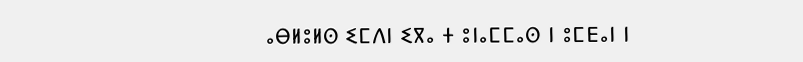ⴰⴱⵍⵓⵍⵙ ⵉⵎⴷⵏ ⵉⴳⴰ ⵜ ⵓⵏⴰⵎⵎⴰⵙ ⵏ ⵓⵎⴹⴰⵏ ⵏ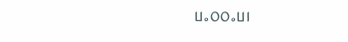ⵡⴰⵔⵔⴰⵡⵏ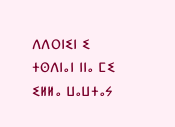ⴷⴷⵔⵏⵉⵏ ⵉ ⵜⵙⴷⵏⴰⵏ ⵏⵏⴰ ⵎⵉ ⵉⵍⵍⴰ ⵡⴰⵡⵜⴰⵢ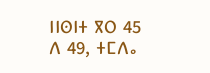ⵏⵏⵙⵏⵜ ⴳⵔ 45 ⴷ 49, ⵜⵎⴷⴰ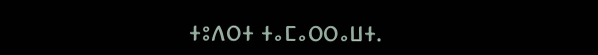ⵜⵓⴷⵔⵜ ⵜⴰⵎⴰⵔⵔⴰⵡⵜ.